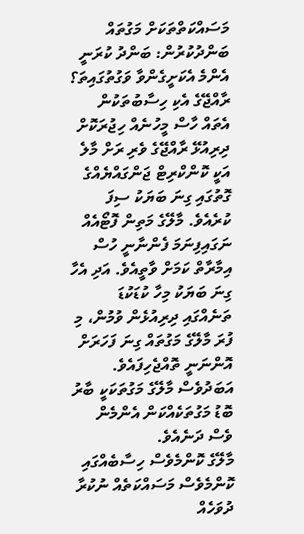މަސައްކަތްތަކަށް މަގުތައް ބަންދުކުރުން: ބަންދު ކުރަނީ އެންމެ އެކަށީގެންވާ ވަގުތުގައިތަ؟
ރާއްޖޭގެ އެކި ހިސާބުތަކުން އެތައް ހާސް މީހުނެއް ހިޖުރަކޮށް ދިރިއުޅޭ ރާއްޖޭގެ ވެރި ރަށް މާލެ އަކީ ކޮންކްރިޓް ޖަންގައްޔެއްގެ ގޮތުގައި ގިނަ ބަޔަކު ސިފަ ކުރެއެވެ. މާލޭގެ މަތިން ފޮޓޯއެއް ނަގައިފިނަމަ ފެންނާނީ ހުސް އިމާރާތް ކަމަށް ވާތީއެވެ. އަދި އެހާ ގިނަ ބަޔަކު މިހާ ކުޑަކުޑަ ތަނެއްގައި ދިރިއުޅެން ވުމުން، މި ފުރަ މާލޭގެ މަގުތައް ގިނަ ފަހަރަށް އޮންނަނީ ތޮއްޖެހިފައެވެ. އަބަދުވެސް މާލޭގެ މަގުތަކަކީ ބާރު ބޮޑު މަގުތަކެއްކަން އެންމެން ވެސް ދަނެއެވެ.
މާލޭގެ ކޮންމެވެސް ހިސާބެއްގައި ކޮންމެވެސް މަސައްކަތެއް ނުކުރާ ދުވަހެއް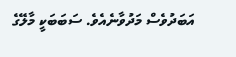އަބަދުވެސް މަދުވާނެއެވެ. ސަބަބަކީ މާލޭގެ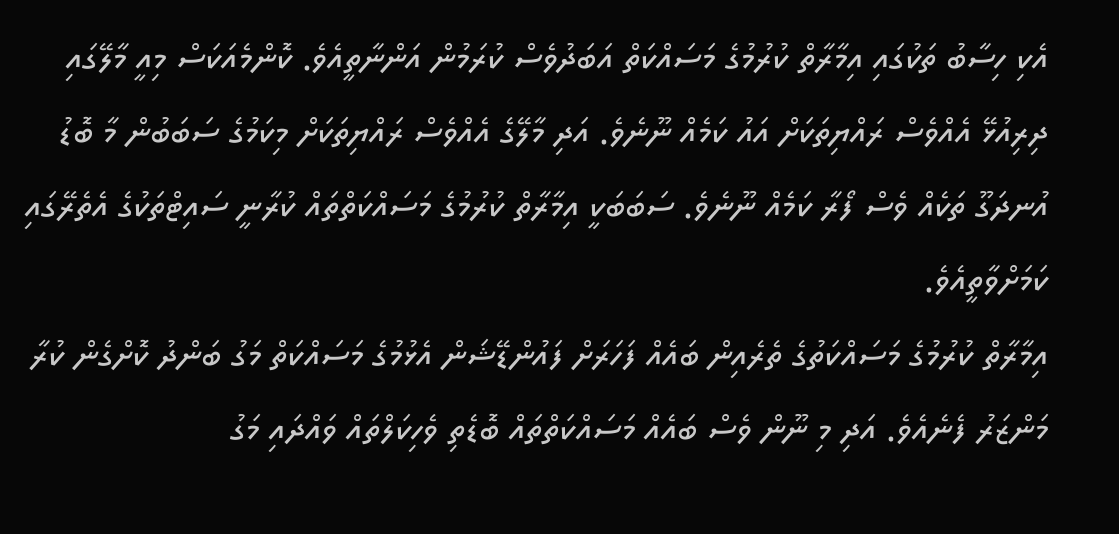އެކި ހިސާބު ތަކުގައި އިމާރާތް ކުރުމުގެ މަސައްކަތް އަބަދުވެސް ކުރަމުން އަންނާތީއެވެ. ކޮންމެއަކަސް މިއީ މާލޭގައި ދިރިއުޅޭ އެއްވެސް ރައްޔިތަކަށް އައު ކަމެއް ނޫނެވެ. އަދި މާލޭގެ އެއްވެސް ރައްޔިތަކަށް މިކަމުގެ ސަބަބުން މާ ބޮޑު އުނދަގޫ ތަކެއް ވެސް ފޯރާ ކަމެއް ނޫނެވެ. ސަބަބަކީ އިމާރާތް ކުރުމުގެ މަސައްކަތްތައް ކުރާނީ ސައިޓްތަކުގެ އެތެރޭގައި ކަމަށްވާތީއެވެ.
އިމާރާތް ކުރުމުގެ މަސައްކަތުގެ ތެރެއިން ބައެއް ފަހަރަށް ފައުންޑޭޝަން އެޅުމުގެ މަސައްކަތް މަގު ބަންދު ކޮށްގެން ކުރާ މަންޒަރު ފެނެއެވެ. އަދި މި ނޫން ވެސް ބައެއް މަސައްކަތްތައް ބޮޑެތި ވެހިކަލްތައް ވައްދައި މަގު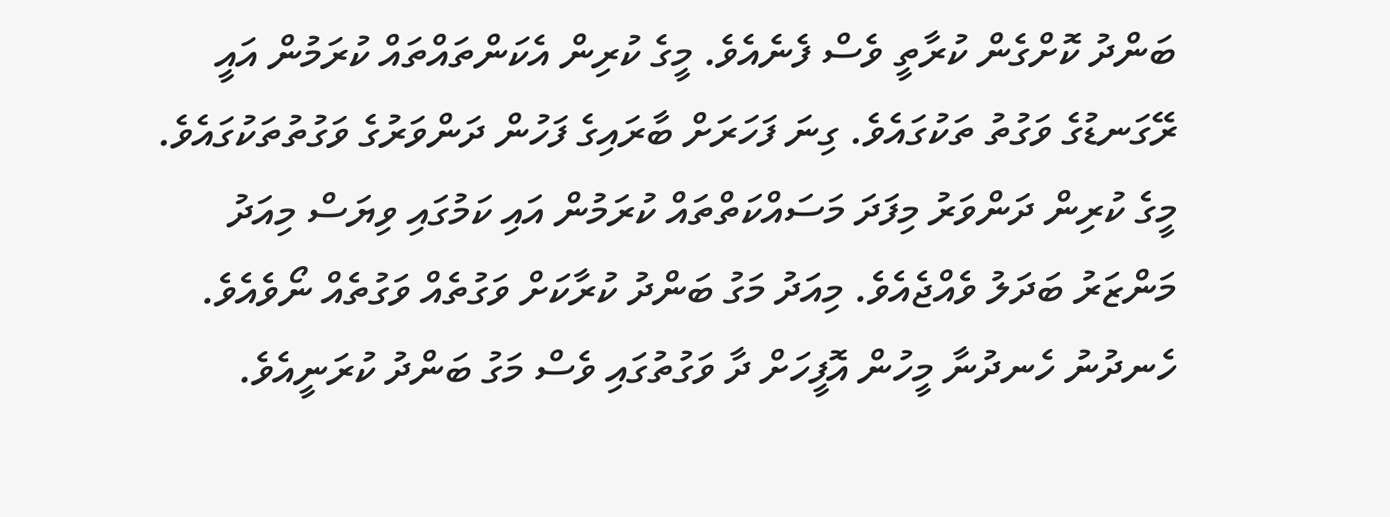ބަންދު ކޮށްގެން ކުރާތީ ވެސް ފެނެއެވެ. މީގެ ކުރިން އެކަންތައްތައް ކުރަމުން އައީ ރޭގަނޑުގެ ވަގުތު ތަކުގައެވެ. ގިނަ ފަހަރަށް ބާރައިގެ ފަހުން ދަންވަރުގެ ވަގުތުތަކުގައެވެ.
މީގެ ކުރިން ދަންވަރު މިފަދަ މަސައްކަތްތައް ކުރަމުން އައި ކަމުގައި ވިޔަސް މިއަދު މަންޒަރު ބަދަލު ވެއްޖެއެވެ. މިއަދު މަގު ބަންދު ކުރާކަށް ވަގުތެއް ވަގުތެއް ނޯވެއެވެ. ހެނދުނު ހެނދުނާ މީހުން އޮފީހަށް ދާ ވަގުތުގައި ވެސް މަގު ބަންދު ކުރަނީއެވެ.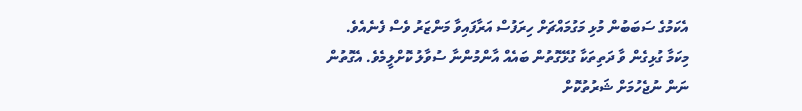އެކަމުގެ ސަބަބުން މުޅި މަގުމައްޗަށް ހިރަފުސް އަރާފައިވާ މަންޒަރު ވެސް ފެނެއެވެ.
މިކަމާ ގުޅިގެން ވާ ދަތިތަކާ ގުޅޭގޮތުން ބައެއް އާންމުންނާ ސުވާލު ކޮށްލީމެވެ. އެގޮތުން ނަން ނުޖެހުމަށް ޝަރުތުކޮށް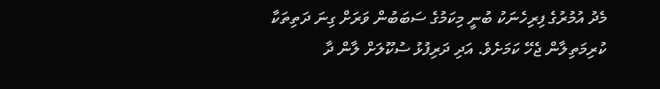މެދު އުމުރުގެ ފިރިހެނަކު ބުނީ މިކަމުގެ ސަބަބުން ވަރަށް ގިނަ ދަތިތަކާ ކުރިމަތިލާން ޖެހޭ ކަމަށެވެ. އަދި ދަރިފުޅު ސުކޫލަށް ލާން ދާ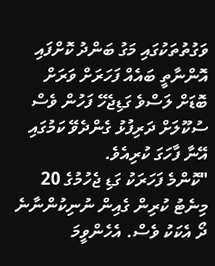ވަގުތުތަކުގައި މަގު ބަންދު ކޮށްފައި އޮންނާތީ ބައެއް ފަހަރަށް ވަރަށް ބޮޑަށް ލަސްވެ ގަޑިޖެހޭ ފަހުން ވެސް ސުކޫލަށް ދަރިފުޅު ގެންދެވޭ ކަމުގައި އޭނާ ފާހަގަ ކުރިއެވެ.
"ކޮންމެ ފަހަރަކު ގަޑި ޖެހުމުގެ 20 މިނެޓު ކުރިން ގެއިން ނުނިކުންނާނެ ދޯ އެކަކު ވެސް. އެހެންވީމަ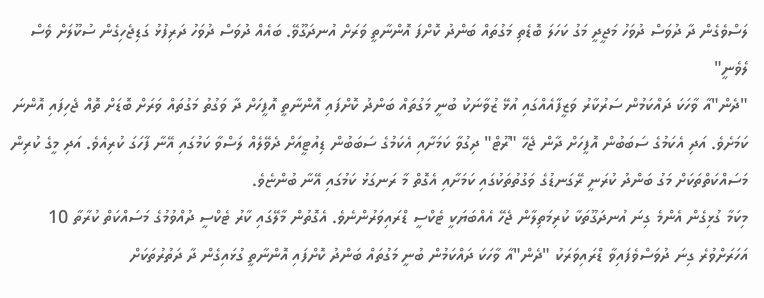ލަސްވެގެން ދާ ދުވަސް ދުވަހު މަޖީދީ މަގު ކަހަލަ ބޮޑެތި މަގުތައް ބަންދު ކޮށްފަ އޮންނާތީ ވަރަށް އުނދަގޫވޭ. ބައެއް ދުވަސް ދުވަހު ދަރިފުޅު ގަޑިޖެހިގެން ސުކޫލަށް ވެސް ލެވެނީ"
"ދެން"އާ ވާހަކަ ދައްކަމުން ސަރުކާރު ވަޒީފާއެއްގައި އުޅޭ ޒުވާނަކު ބުނީ މަގުތައް ބަންދު ކޮށްފައި އޮންނާތީ އޮފީހަށް ދާ ވަގުތު މަގުތައް ވަރަށް ބޮޑަށް ތޮއް ޖެހިފައި އޮންނަ ކަމަށެވެ. އަދި އެކަމުގެ ސަބަބުން އޮފީހަށް ދާން ޖެހޭ "ރޫޓް" ދިގުވާ ކަމަށާއި އެކަމުގެ ސަބަބުން ޑިއުޓީއަށް ދެވޭލެއް ލަސްވާ ކަމުގައި އޭނާ ފާހަގަ ކުރިއެވެ. އަދި މީގެ ކުރިން މަސައްކަތްތަކަށް މަގު ބަންދު ކުރަނީ ރޭގަނޑުގެ ވަގުތުތަކުގައި ކަމަށާއި އެގޮތް މާ ރަނގަޅު ކަމުގައި އޭނާ ބުންޏެވެ.
މިކަމާ ގުޅިގެން އެންމެ ގިނަ އުނދަގޫތަކާ ކުރިމަތިލާން ޖެހޭ އެއްބަޔަކީ ޓެކްސީ ޑްރައިވަރުންނެވެ. އެގޮތުން މާލޭގައި ކާރު ޓެކްސީ ދުއްވުމުގެ މަސައްކަތް ކުރާތާ 10 އަހަރަށްވުރެ ގިނަ ދުވަސްވެފައިވާ ޑްރައިވަރަކު "ދެން"އާ ވާހަކަ ދައްކަމުން ބުނީ މަގުތައް ބަންދު ކޮށްފައި އޮންނާތީ ގުޅައިގެން ދާ ދަތުރުތަކަށް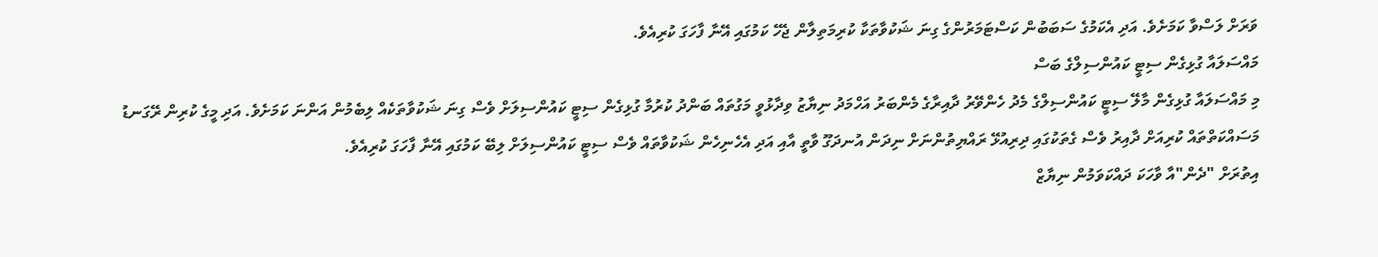ވަރަށް ލަސްވާ ކަމަށެވެ. އަދި އެކަމުގެ ސަބަބުން ކަސްޓަމަރުންގެ ގިނަ ޝަކުވާތަކާ ކުރިމަތިލާން ޖެހޭ ކަމުގައި އޭނާ ފާހަގަ ކުރިއެވެ.
މައްސަލައާ ގުޅިގެން ސިޓީ ކައުންސިލްގެ ބަސް
މި މައްސަލައާ ގުޅިގެން މާލޭ ސިޓީ ކައުންސިލްގެ މެދު ހެންވޭރު ދާއިރާގެ މެންބަރު އަހްމަދު ނިޔާޒު ވިދާޅުވީ މަގުތައް ބަންދު ކުރުމާ ގުޅިގެން ސިޓީ ކައުންސިލަށް ވެސް ގިނަ ޝަކުވާތަކެއް ލިބެމުން އަންނަ ކަމަށެވެ. އަދި މީގެ ކުރިން ރޭގަނޑު މަސައްކަތްތައް ކުރިއަށް ދާއިރު ވެސް ގެތަކުގައި ދިރިއުޅޭ ރައްޔިތުންނަށް ނިދަން އުނދަގޫ ވާތީ އާއި އަދި އެހެނިހެން ޝަކުވާތައް ވެސް ސިޓީ ކައުންސިލަށް ލިބޭ ކަމުގައި އޭނާ ފާހަގަ ކުރިއެވެ.
އިތުރަށް "ދެން"އާ ވާހަކަ ދައްކަވަމުން ނިޔާޒް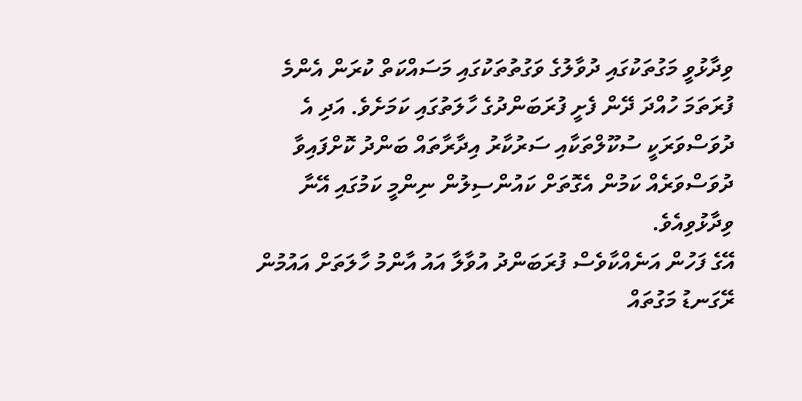ވިދާޅުވީ މަގުތަކުގައި ދުވާލުގެ ވަގުތުތަކުގައި މަސައްކަތް ކުރަން އެންމެ ފުރަތަމަ ހުއްދަ ދޭން ފެށީ ފުރަބަންދުގެ ހާލަތުގައި ކަމަށެވެ. އަދި އެ ދުވަސްވަރަކީ ސުކޫލްތަކާއި ސަރުކާރު އިދާރާތައް ބަންދު ކޮށްފައިވާ ދުވަސްވަރެއް ކަމުން އެގޮތަށް ކައުންސިލުން ނިންމީ ކަމުގައި އޭނާ ވިދާޅުވިއެވެ.
އޭގެ ފަހުން އަނެއްކާވެސް ފުރަބަންދު އުވާލާ އައު އާންމު ހާލަތަށް އައުމުން ރޭގަނޑު މަގުތައް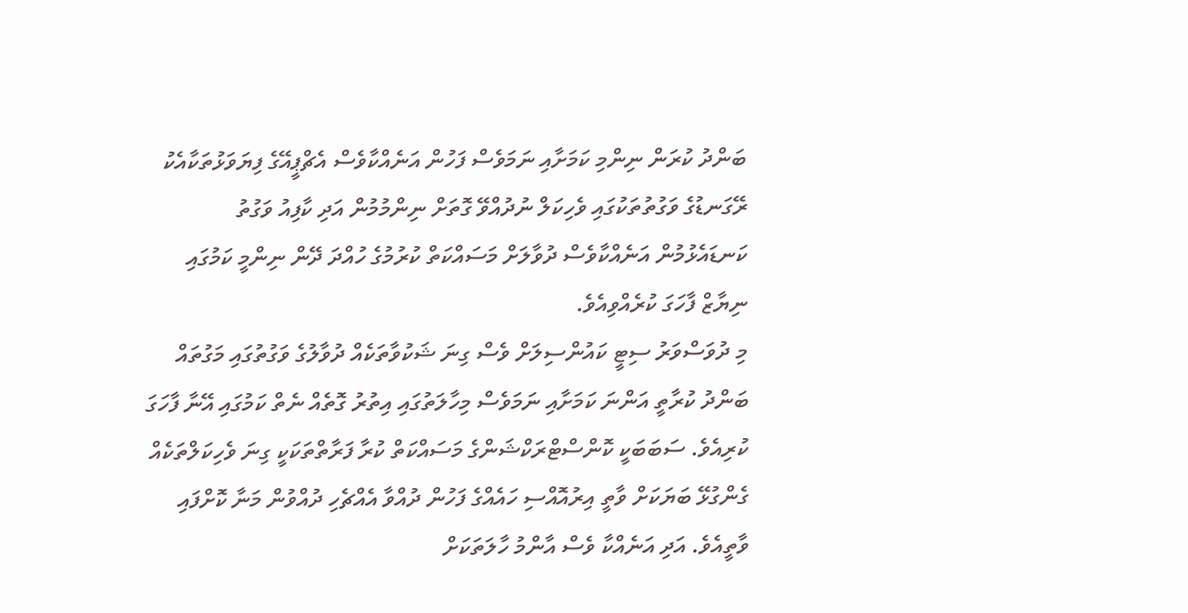ބަންދު ކުރަން ނިންމި ކަމަށާއި ނަމަވެސް ފަހުން އަނެއްކާވެސް އެޗްޕީއޭގެ ފިޔަވަޅުތަކާއެކު ރޭގަނޑުގެ ވަގުތުތަކުގައި ވެހިކަލް ނުދުއްވޭ ގޮތަށް ނިންމުމުން އަދި ކާފިއު ވަގުތު ކަނޑައެޅުމުން އަނެއްކާވެސް ދުވާލަށް މަސައްކަތް ކުރުމުގެ ހުއްދަ ދޭން ނިންމީ ކަމުގައި ނިޔާޒް ފާހަގަ ކުރެއްވިއެވެ.
މި ދުވަސްވަރު ސިޓީ ކައުންސިލަށް ވެސް ގިނަ ޝަކުވާތަކެއް ދުވާލުގެ ވަގުތުގައި މަގުތައް ބަންދު ކުރާތީ އަންނަ ކަމަށާއި ނަމަވެސް މިހާލަތުގައި އިތުރު ގޮތެއް ނެތް ކަމުގައި އޭނާ ފާހަގަ ކުރިއެވެ. ސަބަބަކީ ކޮންސްޓްރަކްޝަންގެ މަސައްކަތް ކުރާ ފަރާތްތަކަކީ ގިނަ ވެހިކަލްތަކެއް ގެންގުޅޭ ބަޔަކަށް ވާތީ އިރުއޮއްސި ހައެއްގެ ފަހުން ދުއްވާ އެއްޗެހި ދުއްވުން މަނާ ކޮށްފައި ވާތީއެވެ. އަދި އަނެއްކާ ވެސް އާންމު ހާލަތަކަށް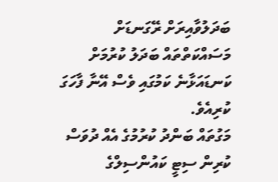ބަދަލުވާއިރަށް ރޭގަނޑަށް މަސައްކަތްތައް ބަދަލު ކުރުމަށް ކަނޑައަޅާނެ ކަމުގައި ވެސް އޭނާ ފާހަގަ ކުރިއެވެ.
މަގުތައް ބަންދު ކުރުމުގެ އެއް ދުވަސް ކުރިން ސިޓީ ކައުންސިލްގެ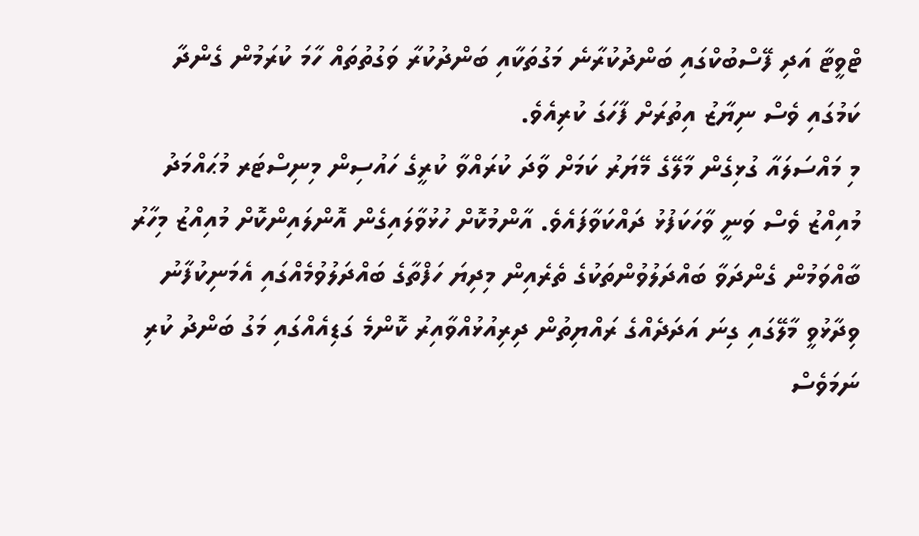ޓްވީޓާ އަދި ފޭސްބުކްގައި ބަންދުކުރާނެ މަގުތަކާއި ބަންދުކުރާ ވަގުތުތައް ހާމަ ކުރަމުން ގެންދާ ކަމުގައި ވެސް ނިޔާޒު އިތުރަށް ފާހަގަ ކުރިއެވެ.
މި މައްސަލައާ ގުޅިގެން މާލޭގެ މޭޔަރު ކަމަށް ވާދަ ކުރައްވާ ކުރީގެ ހައުސިން މިނިސްޓަރ މުޙައްމަދު މުއިއްޒު ވެސް ވަނީ ވާހަކަފުޅު ދައްކަވާފައެވެ. އާންމުކޮށް ހުޅުވާލައިގެން އޮންލައިންކޮށް މުއިއްޒު މިހާރު ބާއްވަމުން ގެންދަވާ ބައްދަލުވުންތަކުގެ ތެރެއިން މިދިޔަ ހަފްތާގެ ބައްދަލުވުމެއްގައި އެމަނިކުފާނު ވިދާޅުވީ މާލޭގައި ގިނަ އަދަދެއްގެ ރައްޔިތުން ދިރިއުޅުއްވާއިރު ކޮންމެ ގަޑިއެއްގައި މަގު ބަންދު ކުރި ނަމަވެސް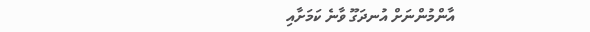އާންމުންނަށް އުނދަގޫ ވާނެ ކަމަށާއި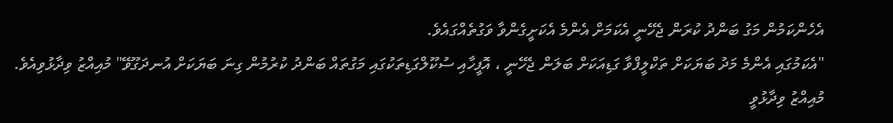އެހެންކަމުން މަގު ބަންދު ކުރަން ޖެހޭނީ އެކަމަށް އެންމެ އެކަށީގެންވާ ވަގުތެއްގައެވެ.
"އެކަމުގައި އެންމެ މަދު ބަޔަކަށް ތަކްލީފްވާ ގަޑިއަކަށް ބަލަން ޖެހޭނީ ، އޮފީހާއި ސުކޫލްގަޑިތަކުގައި މަގުތައް ބަންދު ކުރުމުން ގިނަ ބަޔަކަށް އުނދަގޫވޭ" މުއިއްޒު ވިދާޅުވިއެވެ.
މުއިއްޒު ވިދާޅުވީ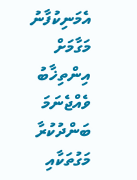އެމަނިކުފާނު މަގާމަށް އިންތިޚާބު ވެއްޖެނަމަ ބަންދުކުރާ މަގުތަކާއި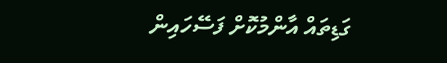ގަޑިތައް އާންމުކޮށް ފަސޭހައިން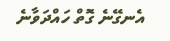އެނގޭނެ ގޮތް ހައްދަވާނެ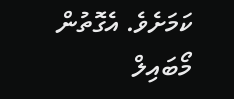ކަމަށެވެ. އެގޮތުން މޯބައިލް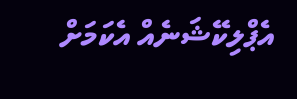އެޕްލިކޭޝަނެއް އެކަމަށް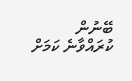ބޭނުން ކުރައްވާނެ ކަމަށް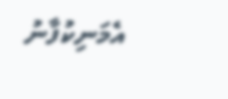އެމަނިކުފާނު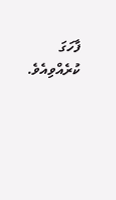ފާހަގަ ކުރެއްވިއެވެ.